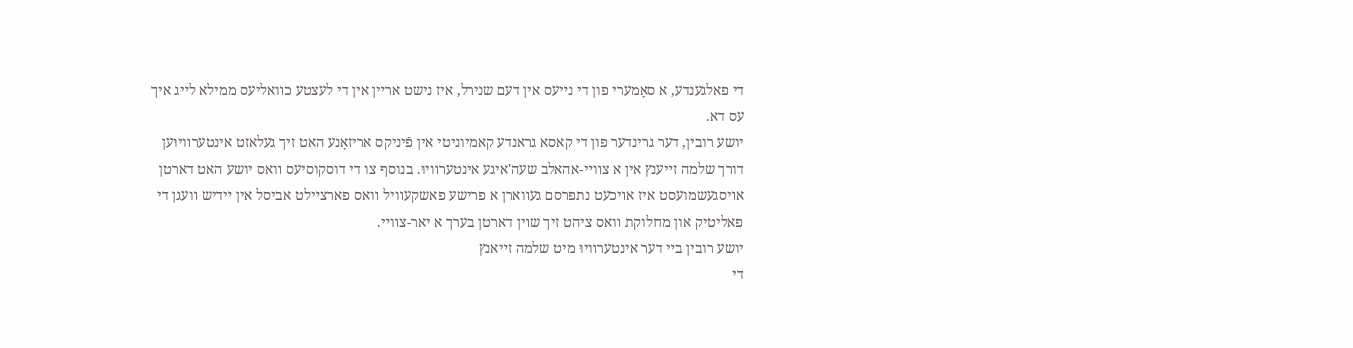די פאלגענדע, א סאָמערי פון די נײעס אין דעם שנירל, איז נישט ארײן אין די לעצטע כװאליעס ממילא לײג איך עס דא.
יושע רובין, דער גרינדער פון די קאסא גראנדע קאמיוניטי אין פֿיניקס אריזאָנע האט זיך געלאזט אינטערװיוּען דורך שלמה זײענץ אין א צװײ-אהאלב שעה'איגע אינטערװיוּ. בנוסף צו די דוסקוסיעס װאס יושע האט דארטן אױסגעשמועסט איז אױכעט נתפרסם געװארן א פרישע פאשקעװיל װאס פארצײלט אביסל אין ײדיש װעגן די פאליטיק און מחלוקת װאס ציהט זיך שױן דארטן בערך א יאר-צװײ.
יושע רובין בײ דער אינטערװיוּ מיט שלמה זײאנץ
די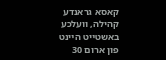קאסא גראנדע קהילה, װעלכע באשטײט הײנט פון ארום 30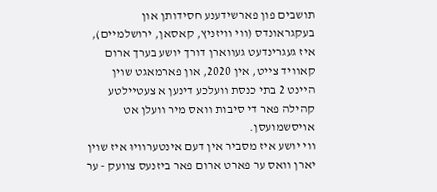תושבים פון פארשידענע חסידותן און בעקגראונדס (װי װיזניץ, קאסאן, ירושלמײם), איז געגרינדעט געװארן דורך יושע בערך ארום קאװיד צײט, אין 2020, און פארמאגט שױן הײנט 2 בתי כנסת װעלכע דינען א צעטײלטע קהילה פאר די סיבות װאס מיר װעלן אט אױסשמועסן.
װי יושע איז מסביר אין דעם אינטערװיוּ איז שױן יארן װאס ער פארט ארום פאר ביזנעס צװעק - ער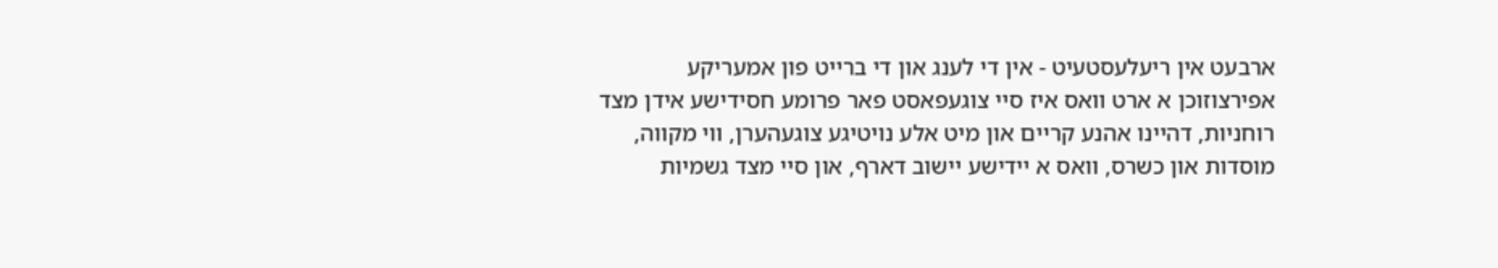ארבעט אין ריעלעסטעיט - אין די לענג און די ברײט פון אמעריקע אפירצוזוכן א ארט װאס איז סײ צוגעפאסט פאר פרומע חסידישע אידן מצד רוחניות, דהײנו אהנע קרײם און מיט אלע נױטיגע צוגעהערן, װי מקװה, מוסדות און כשרס, װאס א ײדישע ײשוב דארף, און סײ מצד גשמיות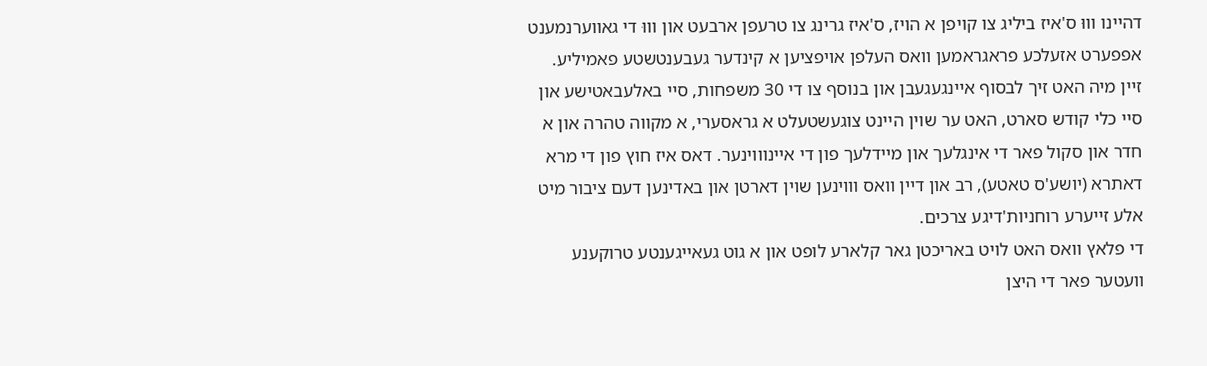דהײנו װוּ ס'איז ביליג צו קױפן א הױז, ס'איז גרינג צו טרעפן ארבעט און װוּ די גאװערנמענט אפפערט אזעלכע פראגראמען װאס העלפן אױפציען א קינדער געבענטשטע פאמיליע.
זײן מיה האט זיך לבסוף אײנגעגעבן און בנוסף צו די 30 משפחות, סײ באלעבאטישע און סײ כלי קודש סארט, האט ער שױן הײנט צוגעשטעלט א גראסערי, א מקװה טהרה און א חדר און סקול פאר די אינגלעך און מײדלעך פון די אײנװױנער. דאס איז חוץ פון די מרא דאתרא (יושע'ס טאטע), רב און דײן װאס װױנען שױן דארטן און באדינען דעם ציבור מיט אלע זײערע רוחניות'דיגע צרכים.
די פלאץ װאס האט לױט באריכטן גאר קלארע לופט און א גוט געאײגענטע טרוקענע װעטער פאר די היצן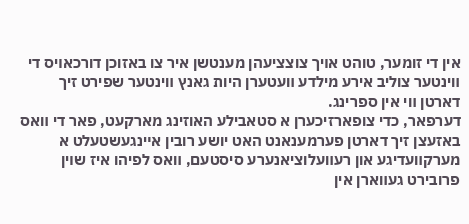אין די זומער, טוהט אױך צוצציעהן מענטשן איר צו באזוכן דורכאױס די װינטער צוליב אירע מילדע װעטערן היות גאנץ װינטער שפירט זיך דארטן װי אין ספרינג.
דערפאר, כדי צופארזיכערן א סטאבילע האוזינג מארקעט, פאר די װאס באזעצן זיך דארטן פערמענאנט האט יושע רובין אײנגעשטעלט א מערקװעדיגע און רעװעלוציאנערע סיסטעם, װאס לפיהו איז שױן פרובירט געװארן אין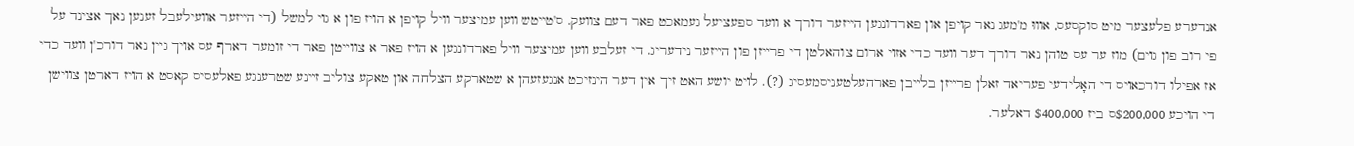אנדערע פלעצער מיט סוקסעס, אװוּ מ'מעג נאר קױפן און פארדונגען הײזער דורך א װעד ספעציעל געמאכט פאר דעם צװעק. ס'טײטש װען עמיצער װיל קױפן א הױז פון א גױ למשל (די הײזער אװעילעבל זענען נאך אצינד על פי רוב פון גױם) מוז ער עס טוהן נאר דורך דער װעד כדי אזױ ארום צוהאלטן די פרײזן פון הײזער נידעריג. די זעלבע װען עמיצער װיל פארדונגען א הױז פאר א צװײטן פאר די זומער דארף עס אױך גײן נאר דורכ'ן װעד כדי אז אפילו דורכאױס די האָלידעי פעריאד זאלן פרײזן בלײבן פארהעלטעניסמעסיג (?). לױט יושע האט זיך אין דער הינזיכט אנגעזעהן א שטארקע הצלחה און טאקע צוליב זײנע שטרענגע פאלעסיס קאסט א הױז דארטן צװישן די הױכע $200,000ס ביז $400,000 דאלער.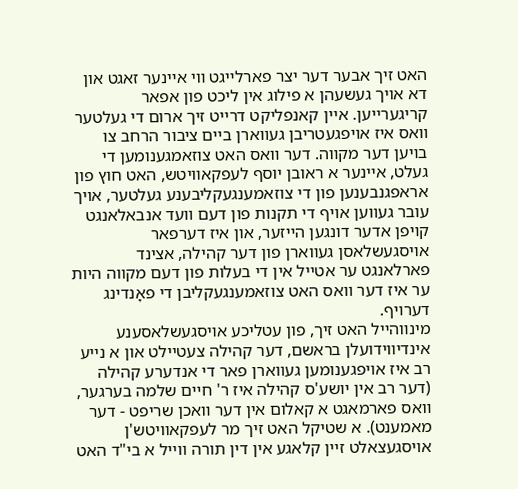האט זיך אבער דער יצר פארלײגט װי אײנער זאגט און דא אױך געשעהן א פילוג אין ליכט פון אפאר קריגערײען. אײן קאנפליקט דרײט זיך ארום די געלטער װאס איז אױפגעטריבן געװארן בײם ציבור הרחב צו בױען דער מקװה. דער װאס האט צוזאמגענומען די געלט, אײנער א ראובן יוסף לעפקאװיטש, האט חוץ פון אראפגנבענען פון די צוזאמענגעקליבענע געלטער, אױך עובר געװען אױף די תקנות פון דעם װעד אנבאלאנגט קױפן אדער דונגען הײזער, און איז דערפאר אױסגעשלאסן געװארן פון דער קהילה, אצינד פארלאנגט ער אטײל אין די בעלות פון דעם מקװה היות ער איז דער װאס האט צוזאמענגעקליבן די פאָנדינג דערױף.
מינװהײל האט זיך, פון עטליכע אױסגעשלאסענע אינדיװידועלן בראשם, דער קהילה צעטײלט און א נײע רב איז אױפגענומען געװארן פאר די אנדערע קהילה (דער רב אין יושע'ס קהילה איז ר' חײם שלמה בערגער, װאס פארמאגט א קאלום אין דער װאכן שריפט - דער מאמענט). א שטיקל האט זיך מר לעפקאװיטש'ן אױסגעצאלט זײן קלאגע אין דין תורה װײל א בי"ד האט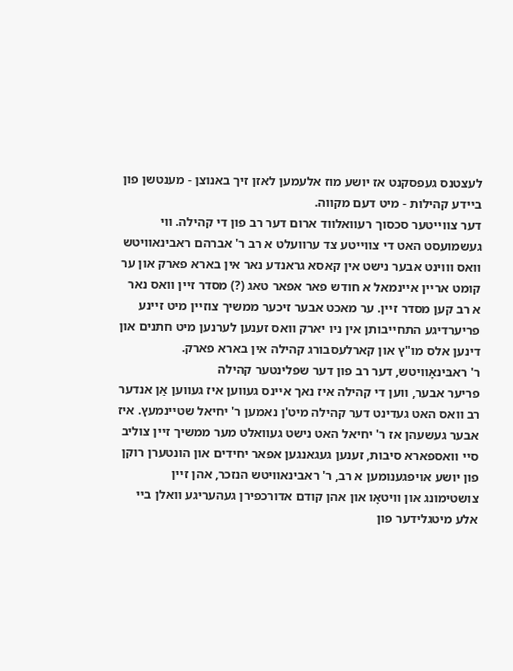לעצטנס געפסקנט אז יושע מוז אלעמען לאזן זיך באנוצן - מענטשן פון בײדע קהילות - מיט דעם מקװה.
דער צװײטער סכסוך רעװאלװד ארום דער רב פון די קהילה. װי געשמועסט האט די צװײטע צד ערװעלט א רב ר' אברהם ראבינאװיטש װאס װױנט אבער נישט אין קאסא גראנדע נאר אין בארא פארק און ער קומט ארײן אײנמאל א חודש פאר אפאר טאג (?) מסדר זײן װאס נאר א רב קען מסדר זײן. ער מאכט אבער זיכער ממשיך צוזײן מיט זײנע פריערדיגע התחײבותן אין ניו יארק װאס זענען לערנען מיט חתנים און דינען אלס מו"ץ און קארלעסבורג קהילה אין בארא פארק.
ר' ראבּינאָװיטש, דער רב פון דער שפלינטער קהילה
פריער אבער, װען די קהילה איז נאך אײנס געװען איז געװען אַן אנדער רב װאס האט געדינט דער קהילה מיט'ן נאמען ר' יחיאל שטײנמעץ. איז אבער געשעהן אז ר' יחיאל האט נישט געװאלט מער ממשיך זײן צוליב סײ װאספארא סיבות, זענען געגאנגען אפאר יחידים און הונטערן רוקן פון יושע אױפגענומען א רב, ר' ראבינאװיטש הנזכר, אהן זײן צושטימונג און װיטאָו און אהן קודם אדורכפירן געהעריגע װאלן בײ אלע מיטגלידער פון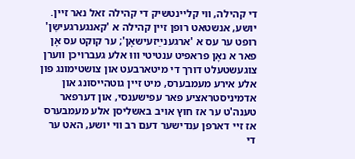די קהילה, װי קלײנטשיק די קהילה זאל נאר זײן.
יושע, אנשטאט רופן זײן קהילה א 'קאנגערגעישְן' רופט ער עס א 'ארגענײַזעישאָן'; ער קוקט עס אָן פאר א נאָן פראפיט ענטיטי װוּ אלע געברױכן װערן צוגעשטעלט דורך די מיטארבעט און צושטימונג פון אלע אירע מעמבערס, מיט זײן גוטהײסונג און אדמיניסטראציע פאר עפישענסי, און דערפאר טענה'ט ער אז חוץ אױב באשליסן אלע מעמבערס אז זײ דארפן ענדישער דעם רב װי יושע, האט ער די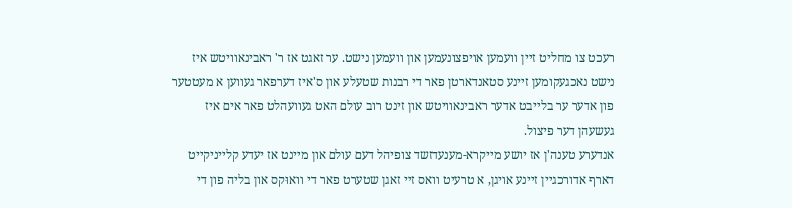רעכט צו מחליט זײן װעמען אױפצונעמען און װעמען נישט. ער זאגט אז ר' ראבינאװיטש איז נישט נאכגעקומען זײנע סטאנדארטן פאר די רבנות שטעלע און ס'איז דערפאר געװען א מעטטער פון אדער ער בלײבט אדער ראבינאװיטש און זינט רוב עולם האט געװעהלט פאר אים איז געשעהן דער פיצול.
אנדערע טענה'ן אז יושע מײקרא-מענעדזשד צופיהל דעם עולם און מײנט אז יעדע קלײניקײט דארף אדורכגײן זײנע אױגן, א טרעיט װאס זײ זאגן שטערט פאר די װאוּקס און בליה פון די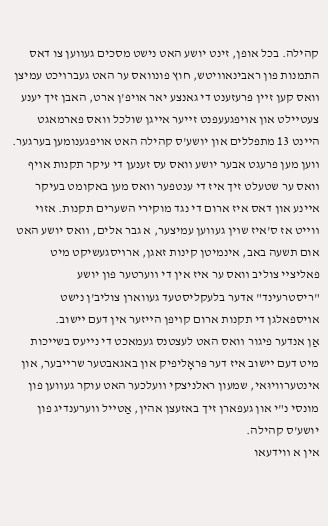קהילה. בכל אופן, זינט יושע האט נישט מסכים געװען צו דאס התמנות פון ראבינאװיטש, חוץ פונװאס ער האט געברױכט עמיצן װאס קען זײן פּרעזענט די גאנצע יאר אױפ'ן ארט, האבן זיך יענע צעטײלט און אױפגעעפנט זײער אײגן שולכל װאס פארמאגט הײנט 13 מתפללים און יושע'ס קהילה האט אױפגענומען בערגער.
װען מען פרעגט אבער יושע װאס עס זענען די עיקר תקנות אױף װאס ער שטעלט זיך איז די ענטפער װאס מען באקומט בעיקר אײנע און דאס איז ארום די נגד מוקירי השערים תקנות. אזױ װײט אז ס'איז שױן געװען עמיצער, א גבר אלים, װאס יושע האט אום תשעה באב, אינמיטן קינות זאגן, ארױסגעשיקט מיט פאליצײ צוליב װאס ער איז אין די װערטער פון יושע "ריסטרעינד" אדער בלעקליסטעד געװארן צוליב'ן נישט אױספאלגן די תקנות ארום קױפן הײזער אין דעם ײשוב.
אַן אנדער פיגור װאס האט לעצטנס געמאכט די נײעס בשײכות מיט דעם ײשוב איז דער פּראָליפיק און באגאבטער שרײבער, און אינטערװיוּאי, שמעון ראלניצקי װעלכער האט עוקר געװען פון מונסי נ"י און געפארן זיך באזעצן אהין, אַטײל װערענדיג פון יושע'ס קהילה.
אין א װידעאו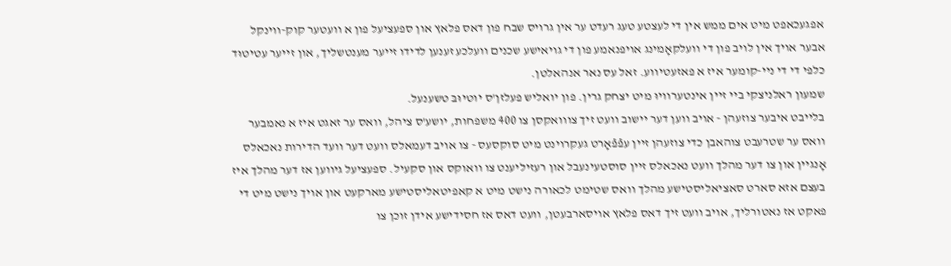אפגעכאפט מיט אים ממש אין די לעצטע טעג רעדט ער אין גרױס שבח פון דאס פלאץ און ספעציעל פון א װעטער קוק-װינקל אבער אױך אין לױב פון די װעלקאָמינג אױפנאמע פון די גױאישע שכנים װעלכע זענען לדידו זײער מענטשליך, און זײער עטיטוּד כלפי די די נײ-קומער איז א פאזעטיװע. זאל עס נאר אנהאלטן.
שמעון ראלניצקי בײ זײן אינטערװיוּ מיט יצחק גרין. פון יואליש פעלזן'ס יוטיוּבּ טשענעל.
בלײבט איבער צוזעהן - אױב װען דער ײשוב װעט זיך צוװאקסן צו 400 משפחות, יושע'ס ציהל, װאס ער זאגט איז א נאמבער װאס ער שטרעבט צוהאבן כדי צוזעהן זײן עפֿפֿאָרט געקרױנט מיט סוקסעס - צו אױב דעמאלס װעט דער װעד הדירות נאכאלס אָנגײן און צו דער מהלך װעט נאכאלס זײן סוסטעינעבל און רעזיליענט צו װאוקס און סקעיל. ספעציעל גיװען אז דער מהלך איז בעצם אזא סארט סאציאליסטישע מהלך װאס שטימט לכאורה נישט מיט א קאפיטאליסטישע מארקעט און אױך נישט מיט די פאקט אז נאטורליך, אױב װעט זיך דאס פלאץ אױסארבעטן, װעט דאס אז חסידישע אידן זוכן צו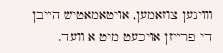װױנען צוזאמען, אױטאמאטיש הײבן די פרײזן אױכעט מיט א װעד.